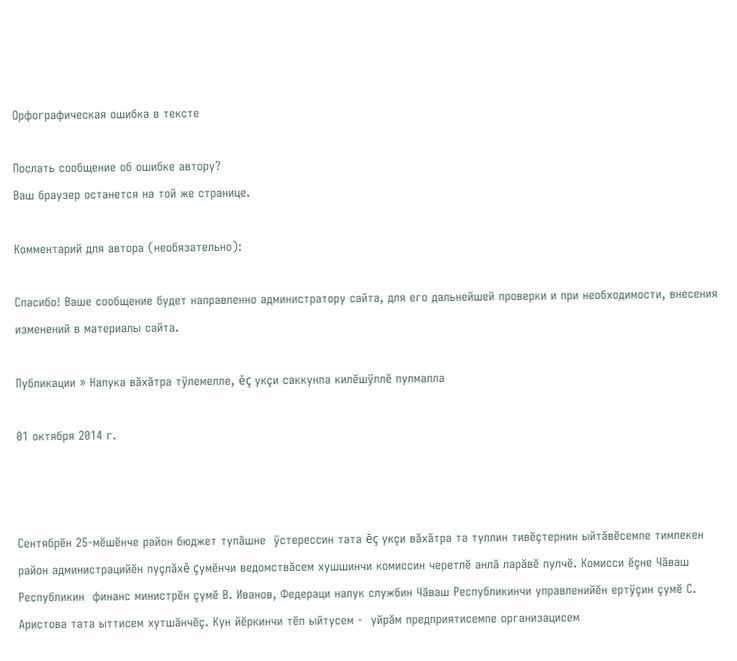Орфографическая ошибка в тексте

Послать сообщение об ошибке автору?
Ваш браузер останется на той же странице.

Комментарий для автора (необязательно):

Спасибо! Ваше сообщение будет направленно администратору сайта, для его дальнейшей проверки и при необходимости, внесения изменений в материалы сайта.

Публикации » Налука вăхăтра тÿлемелле, ĕç укçи саккунпа килĕшÿллĕ пулмалла

01 октября 2014 г.



Сентябрĕн 25-мĕшĕнче район бюджет тупăшне  ÿстерессин тата ĕç укçи вăхăтра та туллин тивĕçтернин ыйтăвĕсемпе тимлекен район администрацийĕн пуçлăхĕ çумĕнчи ведомствăсем хушшинчи комиссин черетлĕ анлă ларăвĕ пулчĕ. Комисси ĕçне Чăваш Республикин  финанс министрĕн çумĕ В. Иванов, Федераци налук службин Чăваш Республикинчи управленийĕн ертÿçин çумĕ С. Аристова тата ыттисем хутшăнчĕç. Кун йĕркинчи тĕп ыйтусем -  уйрăм предприятисемпе организацисем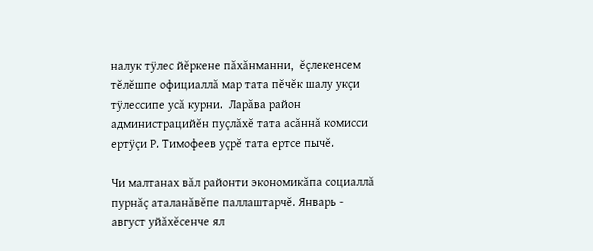налук тÿлес йĕркене пăхăнманни,  ĕçлекенсем тĕлĕшпе официаллă мар тата пĕчĕк шалу укçи тÿлессипе усă курни.  Ларăва район администрацийĕн пуçлăхĕ тата асăннă комисси ертÿçи Р. Тимофеев уçрĕ тата ертсе пычĕ.

Чи малтанах вăл районти экономикăпа социаллă пурнăç аталанăвĕпе паллаштарчĕ. Январь - август уйăхĕсенче ял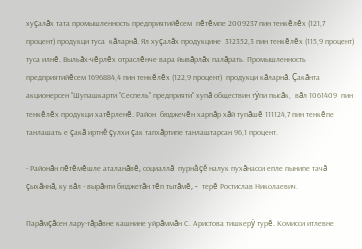хуçалăх тата промышленность предприятийĕсем  пĕтĕмпе 2009237 пин тенкĕлĕх (121,7 процент) продукци туса  кăларнă. Ял хуçалăх продукцине  312352,3 пин тенкĕлĕх (115,9 процент) туса илнĕ. Выльăх-чĕрлĕх отраслĕнче вара йывăрлăх палăрать. Промышленность предприятийĕсем 1696884,4 пин тенкĕлĕх (122,9 процент)  продукци кăларнă. Çакăнта акционерсен "Шупашкарти "Сеспель" предприяти" хупă обществин тÿпи пысăк,  вăл 1061409  пин тенкĕлĕх продукци хатĕрленĕ. Район  бюджечĕн харпăр хăй тупăшĕ 111124,7 пин тенкĕпе танлашать е çакă иртнĕ çулхи çак тапхăртипе танлаштарсан 96,1 процент.

- Районăн пĕтĕмĕшле аталанăвĕ, социаллă  пурнăçĕ налук пухăнасси епле пынипе тачă çыхăннă, ку вăл - вырăнти бюджетăн тĕп тытăмĕ, -  терĕ Ростислав Николаевич.

Парăмçăсен лару-тăрăвне кашнине уйрăммăн С. Аристова тишкерÿ турĕ. Комисси итлевне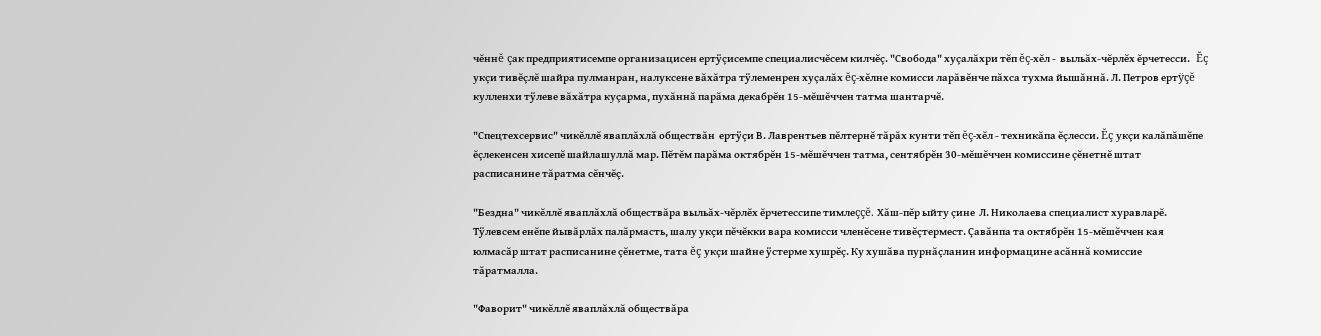чĕннĕ çак предприятисемпе организацисен ертÿçисемпе специалисчĕсем килчĕç. "Свобода" хуçалăхри тĕп ĕç-хĕл -  выльăх-чĕрлĕх ĕрчетесси.   Ĕç укçи тивĕçлĕ шайра пулманран, налуксене вăхăтра тÿлеменрен хуçалăх ĕç-хĕлне комисси ларăвĕнче пăхса тухма йышăннă. Л. Петров ертÿçĕ кулленхи тÿлеве вăхăтра куçарма, пухăннă парăма декабрĕн 15-мĕшĕччен татма шантарчĕ.

"Спецтехсервис" чикĕллĕ яваплăхлă обществăн  ертÿçи В. Лаврентьев пĕлтернĕ тăрăх кунти тĕп ĕç-хĕл - техникăпа ĕçлесси. Ĕç укçи калăпăшĕпе ĕçлекенсен хисепĕ шайлашуллă мар. Пĕтĕм парăма октябрĕн 15-мĕшĕччен татма, сентябрĕн 30-мĕшĕччен комиссине çĕнетнĕ штат расписанине тăратма сĕнчĕç.

"Бездна" чикĕллĕ яваплăхлă обществăра выльăх-чĕрлĕх ĕрчетессипе тимлеççĕ. Хăш-пĕр ыйту çине  Л. Николаева специалист хуравларĕ. Тÿлевсем енĕпе йывăрлăх палăрмасть, шалу укçи пĕчĕкки вара комисси членĕсене тивĕçтермест. Çавăнпа та октябрĕн 15-мĕшĕччен кая юлмасăр штат расписанине çĕнетме, тата ĕç укçи шайне ÿстерме хушрĕç. Ку хушăва пурнăçланин информацине асăннă комиссие тăратмалла.

"Фаворит" чикĕллĕ яваплăхлă обществăра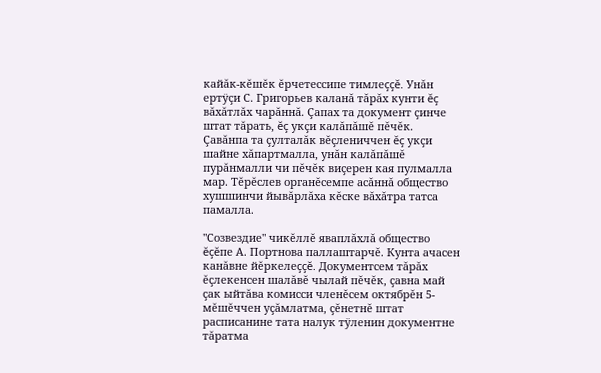кайăк-кĕшĕк ĕрчетессипе тимлеççĕ. Унăн  ертÿçи С. Григорьев каланă тăрăх кунти ĕç вăхăтлăх чарăннă. Çапах та документ çинче штат тăрать, ĕç укçи калăпăшĕ пĕчĕк. Çавăнпа та çулталăк вĕçлениччен ĕç укçи шайне хăпартмалла, унăн калăпăшĕ пурăнмалли чи пĕчĕк виçерен кая пулмалла мар. Тĕрĕслев органĕсемпе асăннă общество хушшинчи йывăрлăха кĕске вăхăтра татса памалла.

"Созвездие" чикĕллĕ яваплăхлă общество ĕçĕпе А. Портнова паллаштарчĕ. Кунта ачасен канăвне йĕркелеççĕ. Документсем тăрăх ĕçлекенсен шалăвĕ чылай пĕчĕк, çавна май çак ыйтăва комисси членĕсем октябрĕн 5-мĕшĕччен уçăмлатма, çĕнетнĕ штат расписанине тата налук тÿленин документне тăратма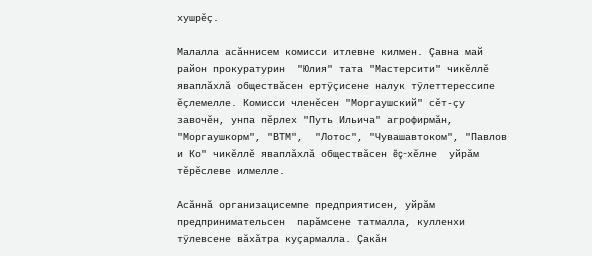хушрĕç.

Малалла асăннисем комисси итлевне килмен. Çавна май район прокуратурин  "Юлия" тата "Мастерсити" чикĕллĕ яваплăхлă обществăсен ертÿçисене налук тÿлеттерессипе ĕçлемелле. Комисси членĕсен "Моргаушский" сĕт-çу завочĕн, унпа пĕрлех "Путь Ильича" агрофирмăн,  "Моргаушкорм", "ВТМ",  "Лотос", "Чувашавтоком", "Павлов и Ко" чикĕллĕ яваплăхлă обществăсен ĕç-хĕлне  уйрăм тĕрĕслеве илмелле.

Асăннă организацисемпе предприятисен, уйрăм предпринимательсен  парăмсене татмалла, кулленхи тÿлевсене вăхăтра куçармалла. Çакăн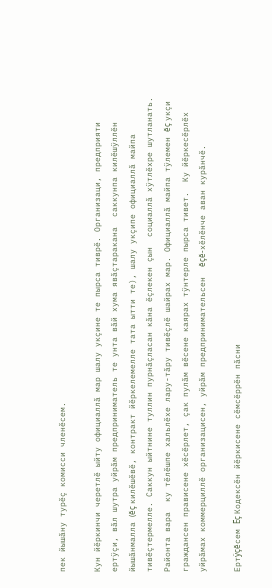пек йышăну турĕç комисси членĕсем.

Кун йĕркинчи черетлĕ ыйту официаллă мар шалу укçине те пырса тиврĕ. Организаци, предприяти ертÿçи, вăл шутра уйрăм предприниматель те унта вăй хума явăçтаракана  саккунпа килĕшÿллĕн йышăнмалла (ĕç килĕшĕвĕ, контракт йĕркелемелле тата ытти те), шалу укçипе официаллă майпа тивĕçтермелле. Саккун ыйтнине туллин пурнăçласан кăна ĕçлекен çын  социаллă хÿтлĕхре шутланать. Районта вара  ку тĕлĕшпе хальлĕхе лару-тăру тивĕçлĕ шайрах мар. Официаллă майпа тÿлемен ĕç укçи граждансен прависене хĕсĕрлет, çак пулăм вĕсене каярах тÿнтерле пырса тивет.  Ку йĕркесĕрлĕх уйрăмах коммерциллĕ организацисен, уйрăм предпринимательсен  ĕçĕ-хĕлĕнче аван курăнчĕ.

Ертÿçĕсем Ĕç Кодексĕн йĕркисене сĕмсĕррĕн пăсни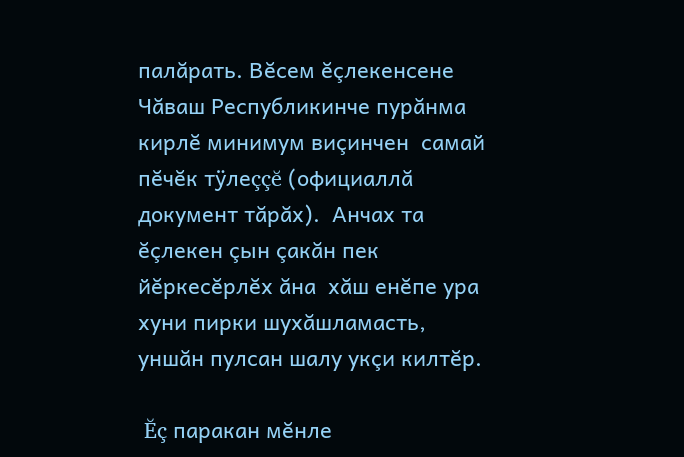палăрать. Вĕсем ĕçлекенсене Чăваш Республикинче пурăнма кирлĕ минимум виçинчен  самай пĕчĕк тÿлеççĕ (официаллă документ тăрăх).  Анчах та ĕçлекен çын çакăн пек йĕркесĕрлĕх ăна  хăш енĕпе ура хуни пирки шухăшламасть, уншăн пулсан шалу укçи килтĕр.

 Ĕç паракан мĕнле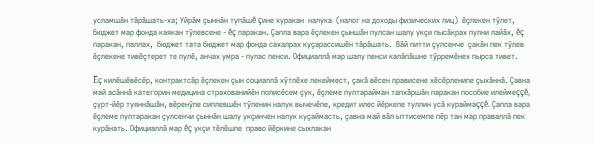усламшăн тăрăшать-ха; Уйрăм çыннăн тупăшĕ çине хуракан  налука  (налог на доходы физических лиц)  ĕçлекен тÿлет, бюджет мар фонда каякан тÿлевсене - ĕç паракан. Çапла вара ĕçлекен çыншăн пулсан шалу укçи пысăкрах пулни лайăх, ĕç паракан, паллах,  бюджет тата бюджет мар фонда сахалрах куçарассишĕн тăрăшать.  Вăй питти çулсенче  çакăн пек тÿлев ĕçлекене тивĕçтерет те пулĕ, анчах умра - пулас пенси. Официаллă мар шалу пенси калăпăшне тÿрремĕнех пырса тивет.

Ĕç килĕшĕвĕсĕр, контрактсăр ĕçлекен çын социаллă хÿтлĕхе лекеймест, çакă вĕсен прависене хĕсĕрленипе çыхăннă. Çавна май асăннă категорин медицина страхованийĕн полисĕсем çук, ĕçлеме пултарайман тапхăршăн паракан пособие илеймеççĕ, çурт-йĕр туяннăшăн, вĕренÿпе сиплевшĕн тÿленин налук вычечĕпе, кредит илес йĕркепе туллин усă кураймаççĕ. Çапла вара ĕçлеме пултаракан çулсенчи çыннăн шалу укçинчен налук куçаймасть, çавна май вăл ыттисемпе пĕр тан мар праваллă пек курăнать. Официаллă мар ĕç укçи тĕлĕшпе  право йĕркине сыхлакан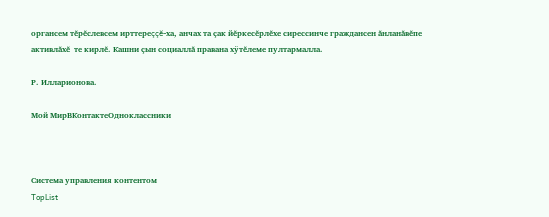органсем тĕрĕслевсем ирттереççĕ-ха, анчах та çак йĕркесĕрлĕхе сирессинче граждансен ăнланăвĕпе активлăхĕ  те кирлĕ. Кашни çын социаллă правана хÿтĕлеме пултармалла.

Р. Илларионова.

Мой МирВКонтактеОдноклассники



Система управления контентом
TopList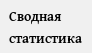Сводная статистика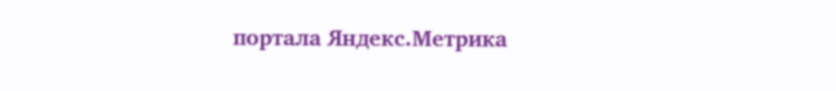портала Яндекс.Метрика